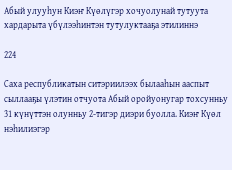Абый улууһун Киэҥ Күөлүгэр хочуолунай тутуута хардарыта үбүлээһинтэн тутулуктааҕа этилиннэ

224

Саха республикатын ситэриилээх былааһын ааспыт сыллааҕы үлэтин отчуота Абый оройуонугар тохсунньу 31 күнүттэн олунньу 2-тигэр диэри буолла. Киэҥ Күөл нэһилиэгэр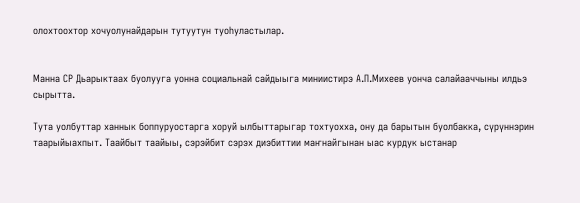олохтоохтор хочуолунайдарын тутуутун туоһуластылар.


Манна СР Дьарыктаах буолууга уонна социальнай сайдыыга миниистирэ А.П.Михеев уонча салайааччыны илдьэ сырытта.

Тута уолбуттар ханнык боппуруостарга хоруй ылбыттарыгар тохтуохха, ону да барытын буолбакка, сүрүннэрин таарыйыахпыт. Таайбыт таайыы, сэрэйбит сэрэх диэбиттии маҥнайгынан ыас курдук ыстанар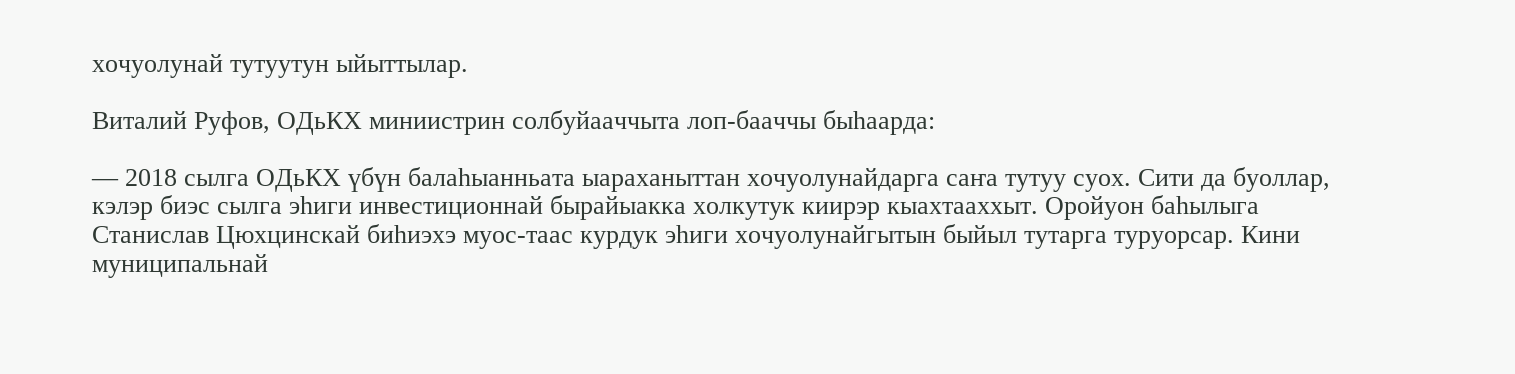хочуолунай тутуутун ыйыттылар.

Виталий Руфов, ОДьКХ миниистрин солбуйааччыта лоп-бааччы быһаарда:

— 2018 сылга ОДьКХ үбүн балаһыанньата ыараханыттан хочуолунайдарга саҥа тутуу суох. Сити да буоллар, кэлэр биэс сылга эһиги инвестиционнай бырайыакка холкутук киирэр кыахтааххыт. Оройуон баһылыга Станислав Цюхцинскай биһиэхэ муос-таас курдук эһиги хочуолунайгытын быйыл тутарга туруорсар. Кини муниципальнай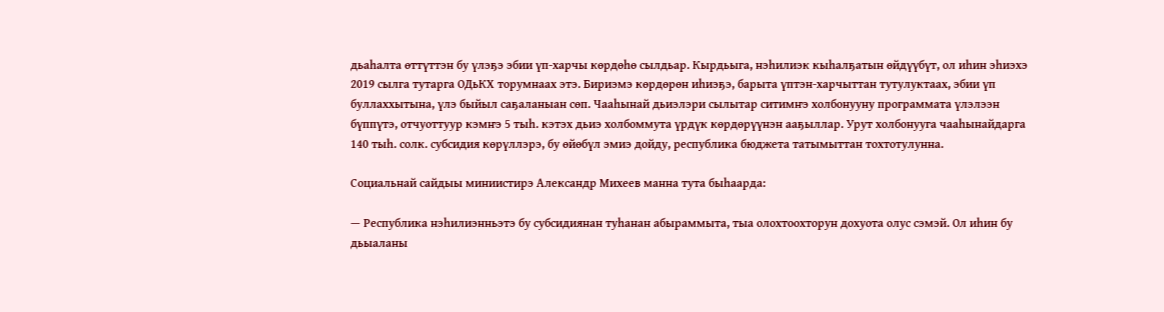дьаһалта өттүттэн бу үлэҕэ эбии үп-харчы көрдөһө сылдьар. Кырдьыга, нэһилиэк кыһалҕатын өйдүүбүт, ол иһин эһиэхэ 2019 сылга тутарга ОДьКХ торумнаах этэ. Бириэмэ көрдөрөн иһиэҕэ, барыта үптэн-харчыттан тутулуктаах, эбии үп буллаххытына, үлэ быйыл саҕаланыан сөп. Чааһынай дьиэлэри сылытар ситимҥэ холбонууну программата үлэлээн бүппүтэ, отчуоттуур кэмҥэ 5 тыһ. кэтэх дьиэ холбоммута үрдүк көрдөрүүнэн ааҕыллар. Урут холбонууга чааһынайдарга 140 тыһ. солк. субсидия көрүллэрэ, бу өйөбүл эмиэ дойду, республика бюджета татымыттан тохтотулунна.

Социальнай сайдыы миниистирэ Александр Михеев манна тута быһаарда:

— Республика нэһилиэнньэтэ бу субсидиянан туһанан абыраммыта, тыа олохтоохторун дохуота олус сэмэй. Ол иһин бу дьыаланы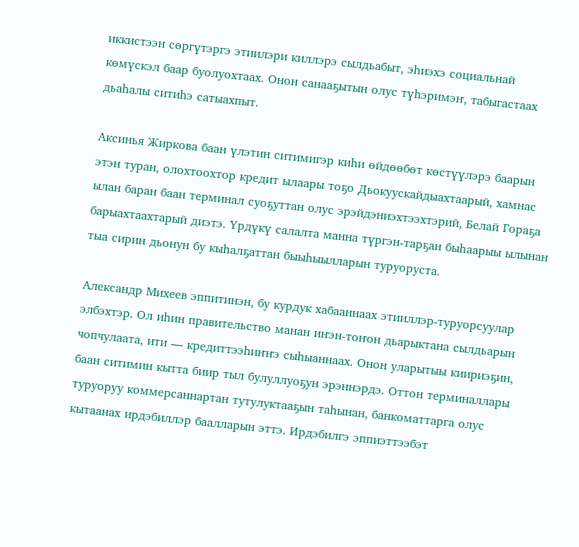иккистээн сөргүтэргэ этиилэри киллэрэ сылдьабыт, эһиэхэ социальнай көмүскэл баар буолуохтаах. Онон санааҕытын олус түһэримэҥ, табыгастаах дьаһалы ситиһэ сатыахпыт.

Аксинья Жиркова баан үлэтин ситимигэр киһи өйдөөбөт көстүүлэрэ баарын этэн туран, олохтоохтор кредит ылаары тоҕо Дьокуускайдыахтаарый, хамнас ылан баран баан терминал суоҕуттан олус эрэйдэниэхтээхтэрий, Белай Гораҕа барыахтаахтарый диэтэ. Үрдүкү салалта манна түргэн-тарҕан быһаарыы ылынан тыа сирин дьонун бу кыһалҕаттан быыһыылларын туруоруста.

Александр Михеев эппитинэн, бу курдук хабааннаах этииллэр-туруорсуулар элбэхтэр. Ол иһин правительство манан иҥэн-тоҥон дьарыктана сылдьарын чопчулаата, ити — кредиттээһиҥҥэ сыһыаннаах. Онон уларытыы киириэҕин, баан ситимин кытта биир тыл булуллуоҕун эрэннэрдэ. Оттон терминаллары туруоруу коммерсаннартан тутулуктааҕын таһынан, банкоматтарга олус кытаанах ирдэбиллэр баалларын эттэ. Ирдэбилгэ эппиэттээбэт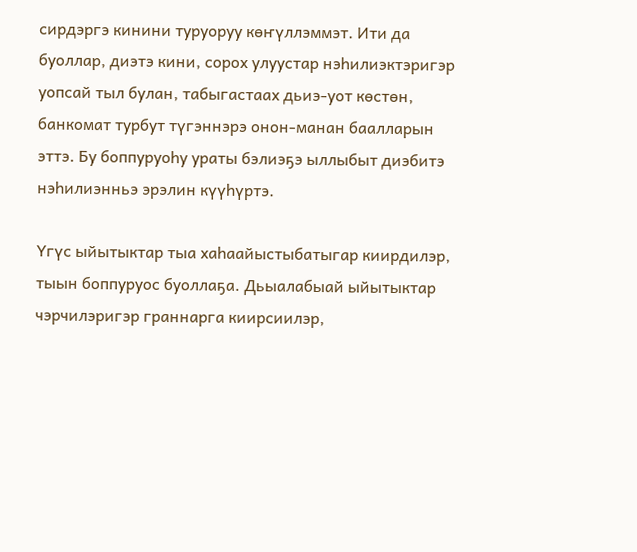сирдэргэ кинини туруоруу көҥүллэммэт. Ити да буоллар, диэтэ кини, сорох улуустар нэһилиэктэригэр уопсай тыл булан, табыгастаах дьиэ-уот көстөн, банкомат турбут түгэннэрэ онон-манан баалларын эттэ. Бу боппуруоһу ураты бэлиэҕэ ыллыбыт диэбитэ нэһилиэнньэ эрэлин күүһүртэ.

Үгүс ыйытыктар тыа хаһаайыстыбатыгар киирдилэр, тыын боппуруос буоллаҕа. Дьыалабыай ыйытыктар чэрчилэригэр граннарга киирсиилэр,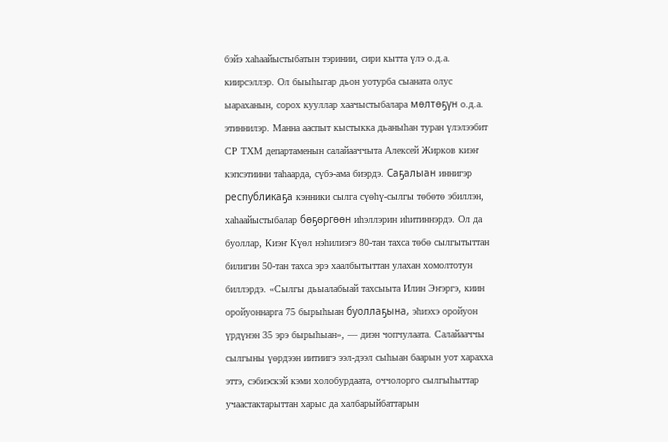бэйэ хаһаайыстыбатын тэринии, сири кытта үлэ о.д.а. киирсэллэр. Ол быыһыгар дьон уотурба сыаната олус ыараханын, сорох кууллар хаачыстыбалара мөлтөҕүн о.д.а. этиннилэр. Манна ааспыт кыстыкка дьаныһан туран үлэлээбит СР ТХМ департаменын салайааччыта Алексей Жирков киэҥ кэпсэтиини таһаарда, сүбэ-ама биэрдэ. Саҕалыан иннигэр республикаҕа кэнники сылга сүөһү-сылгы төбөтө эбиллэн, хаһаайыстыбалар бөҕөргөөн иһэллэрин иһитиннэрдэ. Ол да буоллар, Киэҥ Күөл нэһилиэгэ 80-тан тахса төбө сылгытыттан билигин 50-тан тахса эрэ хаалбытыттан улахан хомолтотун биллэрдэ. «Сылгы дьыалабыай тахсыыта Илин Эҥэргэ, киин оройуоннарга 75 бырыһыан буоллаҕына, эһиэхэ оройуон үрдүнэн 35 эрэ бырыһыан», — диэн чопчулаата. Салайааччы сылгыны үөрдээн иитиигэ ээл-дээл сыһыан баарын уот харахха эттэ, сэбиэскэй кэми холобурдаата, оччолорго сылгыһыттар учаастактарыттан харыс да халбарыйбаттарын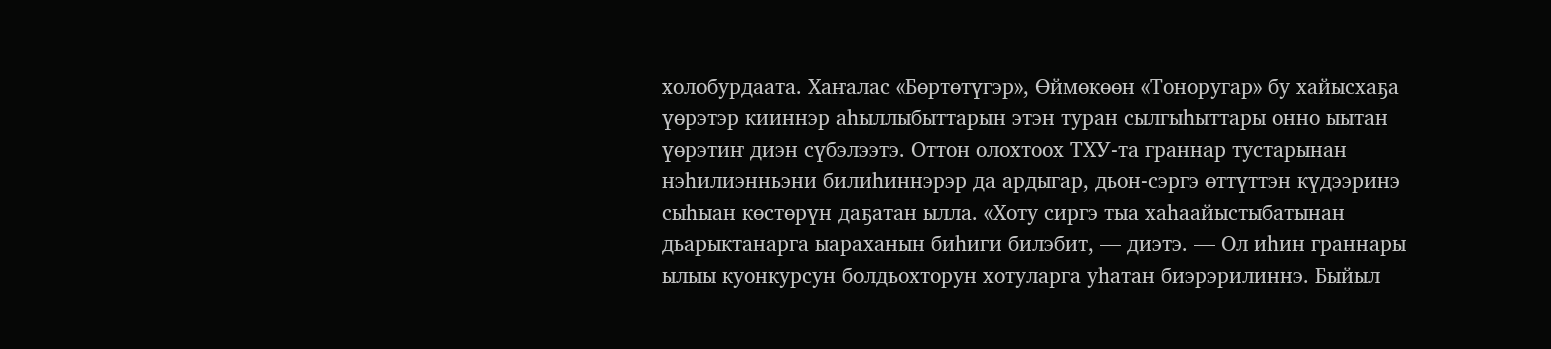холобурдаата. Хаҥалас «Бөртөтүгэр», Өймөкөөн «Тоноругар» бу хайысхаҕа үөрэтэр кииннэр аһыллыбыттарын этэн туран сылгыһыттары онно ыытан үөрэтиҥ диэн сүбэлээтэ. Оттон олохтоох ТХУ-та граннар тустарынан нэһилиэнньэни билиһиннэрэр да ардыгар, дьон-сэргэ өттүттэн күдээринэ сыһыан көстөрүн даҕатан ылла. «Хоту сиргэ тыа хаһаайыстыбатынан дьарыктанарга ыараханын биһиги билэбит, — диэтэ. — Ол иһин граннары ылыы куонкурсун болдьохторун хотуларга уһатан биэрэрилиннэ. Быйыл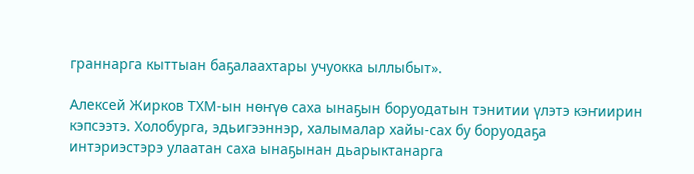граннарга кыттыан баҕалаахтары учуокка ыллыбыт».

Алексей Жирков ТХМ-ын нөҥүө саха ынаҕын боруодатын тэнитии үлэтэ кэҥиирин кэпсээтэ. Холобурга, эдьигээннэр, халымалар хайы-сах бу боруодаҕа интэриэстэрэ улаатан саха ынаҕынан дьарыктанарга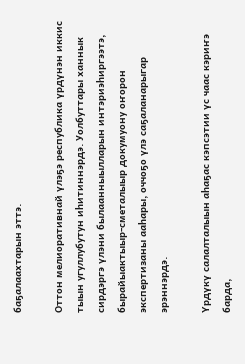баҕалаахтарын эттэ.

Оттон мелиоративнай үлэҕэ республика үрдүнэн иккис тыын угуллубутун иһитиннэрдэ. Уолбуттары ханнык сирдэргэ үлэни былаанныылларын интэриэһиргээтэ, бырайыактыыр-сметалыыр докумуону оҥорон экспертизаны ааһары, оччоҕо үлэ саҕаланарыгар эрэннэрдэ.

Үрдүкү салалталыын аһаҕас кэпсэтии үс чаас кэриҥэ барда,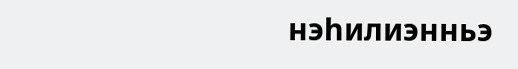нэһилиэнньэ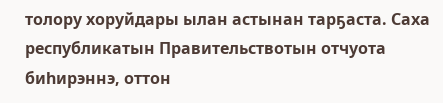толору хоруйдары ылан астынан тарҕаста. Саха республикатын Правительствотын отчуота биһирэннэ, оттон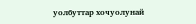уолбуттар хочуолунай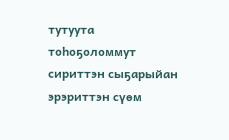тутуута тоһоҕоломмут сириттэн сыҕарыйан эрэриттэн сүөм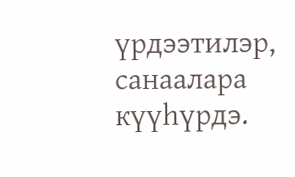үрдээтилэр, санаалара күүһүрдэ.